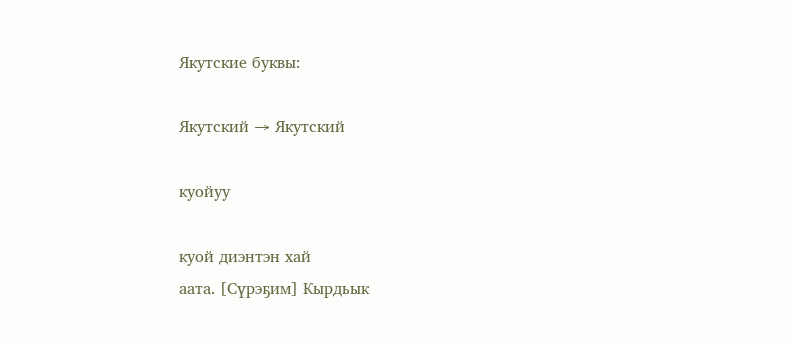Якутские буквы:

Якутский → Якутский

куойуу

куой диэнтэн хай
аата. [Сүрэҕим] Кырдьык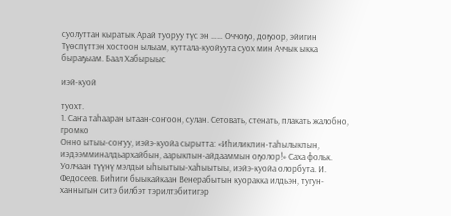суолуттан кыратык Арай туоруу түс эн …… Оччоҕо, доҕоор, эйигин Түөспүттэн хостоон ылыам, куттала-куойуута суох мин Аччык ыкка быраҕыам. Баал Хабырыыс

иэй-куой

туохт.
1. Саҥа таһааран ытаан-соҥоон, сулан. Сетовать, стенать, плакать жалобно, громко
Онно ытыы-соҥуу, иэйэ-куойа сырытта: «Иһиликпин-таһылыкпын, иэдээмминалдьархайбын, аарыкпын-айдааммын оҕолор!» Саха фольк. Уолчаан түүнү мэлдьи ыһыытыы-хаһыытыы, иэйэ-куойа олорбута. И. Федосеев. Биһиги быыкайкаан Венерабытын куоракка илдьэн, тугун-ханныгын ситэ билбэт тэрилтэбитигэр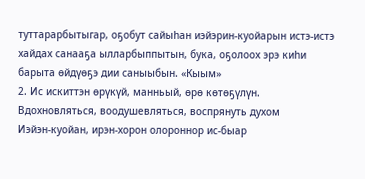туттарарбытыгар, оҕобут сайыһан иэйэрин-куойарын истэ-истэ хайдах санааҕа ылларбыппытын, бука, оҕолоох эрэ киһи барыта өйдүөҕэ дии саныыбын. «Кыым»
2. Ис искиттэн өрүкүй, манньый, өрө көтөҕүлүн. Вдохновляться, воодушевляться, воспрянуть духом
Иэйэн-куойан, ирэн-хорон олороннор ис-быар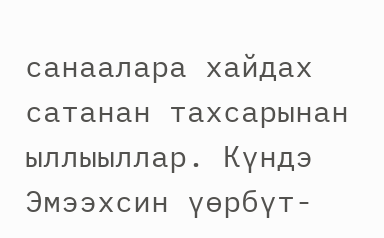санаалара хайдах сатанан тахсарынан ыллыыллар. Күндэ
Эмээхсин үөрбүт-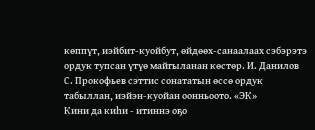көппүт, иэйбит-куойбут, өйдөөх-санаалаах сэбэрэтэ ордук тупсан үтүө майгыланан көстөр. И. Данилов
С. Прокофьев сэттис сонататын өссө ордук табыллан, иэйэн-куойан оонньоото. «ЭК»
Кини да киһи - итиннэ оҕо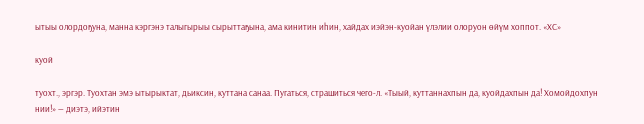ытыы олордоҕуна, манна кэргэнэ талыгырыы сырыттаҕына, ама кинитин иһин, хайдах иэйэн-куойан үлэлии олоруон өйүм хоппот. «ХС»

куой

туохт., эргэр. Туохтан эмэ ытырыктат, дьиксин, куттана санаа. Пугаться, страшиться чего-л. «Тыый, куттаннахпын да, куойдахпын да! Хомойдохпун нии!» — диэтэ, ийэтин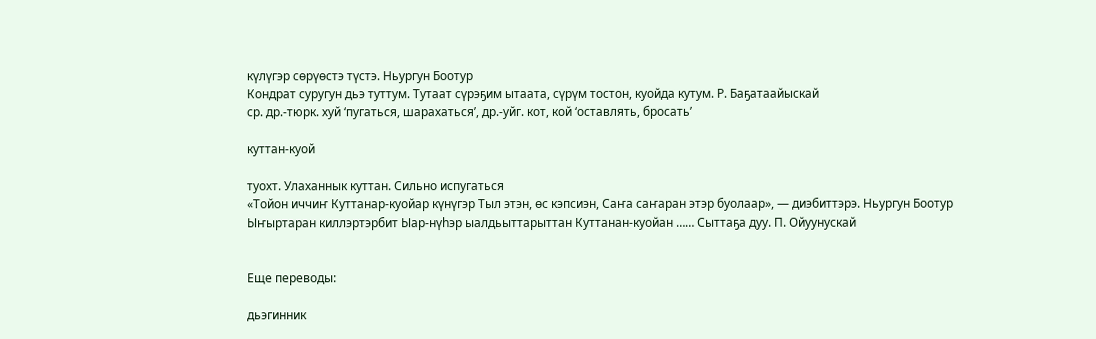күлүгэр сөрүөстэ түстэ. Ньургун Боотур
Кондрат суругун дьэ туттум. Тутаат сүрэҕим ытаата, сүрүм тостон, куойда кутум. Р. Баҕатаайыскай
ср. др.-тюрк. хуй ‘пугаться, шарахаться’, др.-уйг. кот, кой ‘оставлять, бросать’

куттан-куой

туохт. Улаханнык куттан. Сильно испугаться
«Тойон иччиҥ Куттанар-куойар күнүгэр Тыл этэн, өс кэпсиэн, Саҥа саҥаран этэр буолаар», — диэбиттэрэ. Ньургун Боотур
Ыҥыртаран киллэртэрбит Ыар-нүһэр ыалдьыттарыттан Куттанан-куойан …… Сыттаҕа дуу. П. Ойуунускай


Еще переводы:

дьэгинник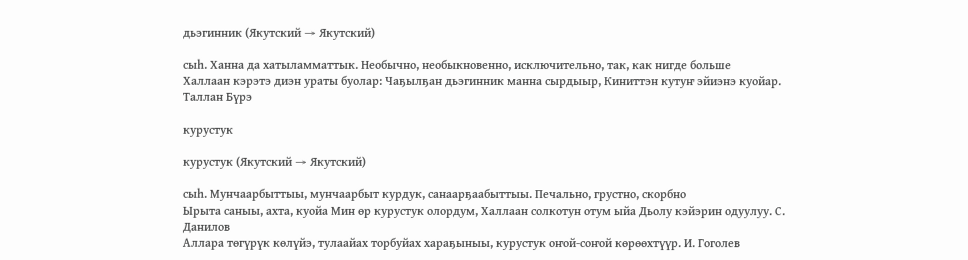дьэгинник (Якутский → Якутский)

сыһ. Ханна да хатыламматтык. Необычно, необыкновенно, исключительно, так, как нигде больше
Халлаан кэрэтэ диэн ураты буолар: Чаҕылҕан дьэгинник манна сырдыыр, Киниттэн кутуҥ эйиэнэ куойар. Таллан Бүрэ

курустук

курустук (Якутский → Якутский)

сыһ. Мунчаарбыттыы, мунчаарбыт курдук, санаарҕаабыттыы. Печально, грустно, скорбно
Ырыта саныы, ахта, куойа Мин өр курустук олордум, Халлаан солкотун отум ыйа Дьолу кэйэрин одуулуу. С. Данилов
Аллара төгүрүк көлүйэ, тулаайах торбуйах хараҕыныы, курустук оҥой-соҥой көрөөхтүүр. И. Гоголев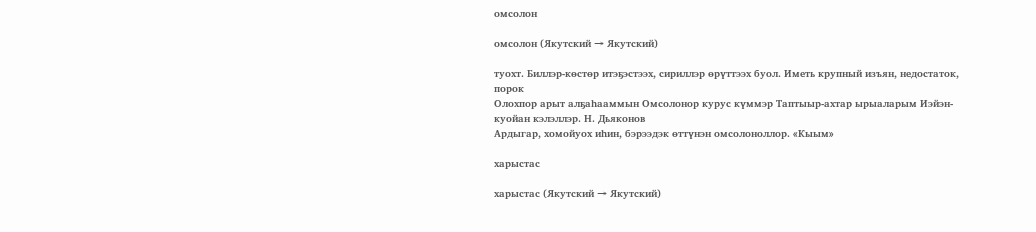омсолон

омсолон (Якутский → Якутский)

туохт. Биллэр-көстөр итэҕэстээх, сириллэр өрүттээх буол. Иметь крупный изъян, недостаток, порок
Олохпор арыт алҕаһааммын Омсолонор курус күммэр Таптыыр-ахтар ырыаларым Иэйэн-куойан кэлэллэр. Н. Дьяконов
Ардыгар, хомойуох иһин, бэрээдэк өттүнэн омсолоноллор. «Кыым»

харыстас

харыстас (Якутский → Якутский)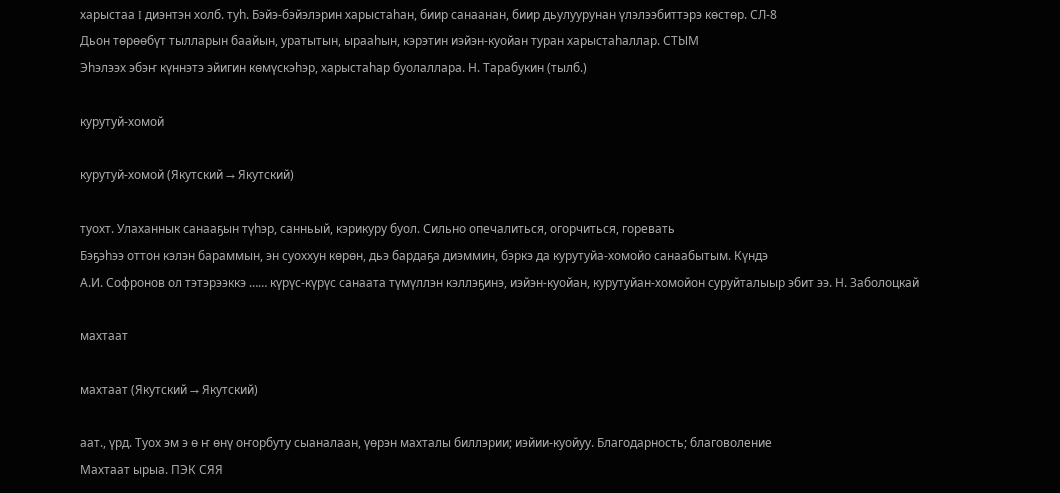харыстаа I диэнтэн холб. туһ. Бэйэ-бэйэлэрин харыстаһан, биир санаанан, биир дьулуурунан үлэлээбиттэрэ көстөр. СЛ-8
Дьон төрөөбүт тылларын баайын, уратытын, ырааһын, кэрэтин иэйэн-куойан туран харыстаһаллар. СТЫМ
Эһэлээх эбэҥ күннэтэ эйигин көмүскэһэр, харыстаһар буолаллара. Н. Тарабукин (тылб.)

курутуй-хомой

курутуй-хомой (Якутский → Якутский)

туохт. Улаханнык санааҕын түһэр, санньый, кэрикуру буол. Сильно опечалиться, огорчиться, горевать
Бэҕэһээ оттон кэлэн бараммын, эн суоххун көрөн, дьэ бардаҕа диэммин, бэркэ да курутуйа-хомойо санаабытым. Күндэ
А.И. Софронов ол тэтэрээккэ …… күрүс-күрүс санаата түмүллэн кэллэҕинэ, иэйэн-куойан, курутуйан-хомойон суруйталыыр эбит ээ. Н. Заболоцкай

махтаат

махтаат (Якутский → Якутский)

аат., үрд. Туох эм э ө ҥ өнү оҥорбуту сыаналаан, үөрэн махталы биллэрии; иэйии-куойуу. Благодарность; благоволение
Махтаат ырыа. ПЭК СЯЯ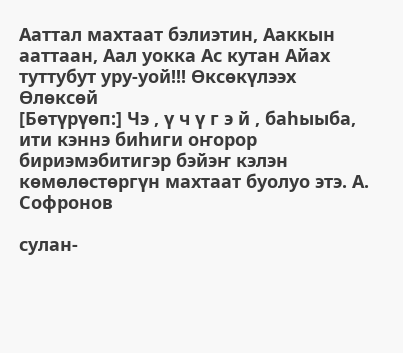Ааттал махтаат бэлиэтин, Ааккын ааттаан, Аал уокка Ас кутан Айах туттубут уру-уой!!! Өксөкүлээх Өлөксөй
[Бөтүрүөп:] Чэ , ү ч ү г э й , баһыыба, ити кэннэ биһиги оҥорор бириэмэбитигэр бэйэҥ кэлэн көмөлөстөргүн махтаат буолуо этэ. А. Софронов

сулан-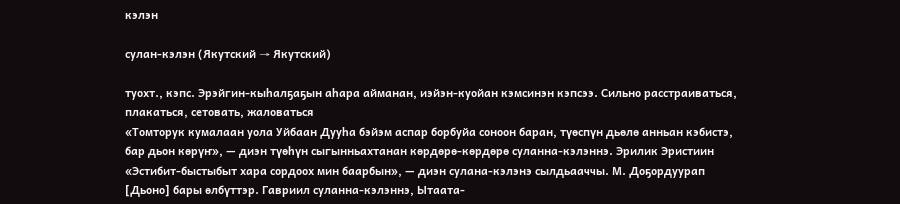кэлэн

сулан-кэлэн (Якутский → Якутский)

туохт., кэпс. Эрэйгин-кыһалҕаҕын аһара айманан, иэйэн-куойан кэмсинэн кэпсээ. Сильно расстраиваться, плакаться, сетовать, жаловаться
«Томторук кумалаан уола Уйбаан Дууһа бэйэм аспар борбуйа соноон баран, түөспүн дьөлө анньан кэбистэ, бар дьон көрүҥ», — диэн түөһүн сыгынньахтанан көрдөрө-көрдөрө суланна-кэлэннэ. Эрилик Эристиин
«Эстибит-быстыбыт хара сордоох мин баарбын», — диэн сулана-кэлэнэ сылдьааччы. М. Доҕордуурап
[Дьоно] бары өлбүттэр. Гавриил суланна-кэлэннэ, Ытаата-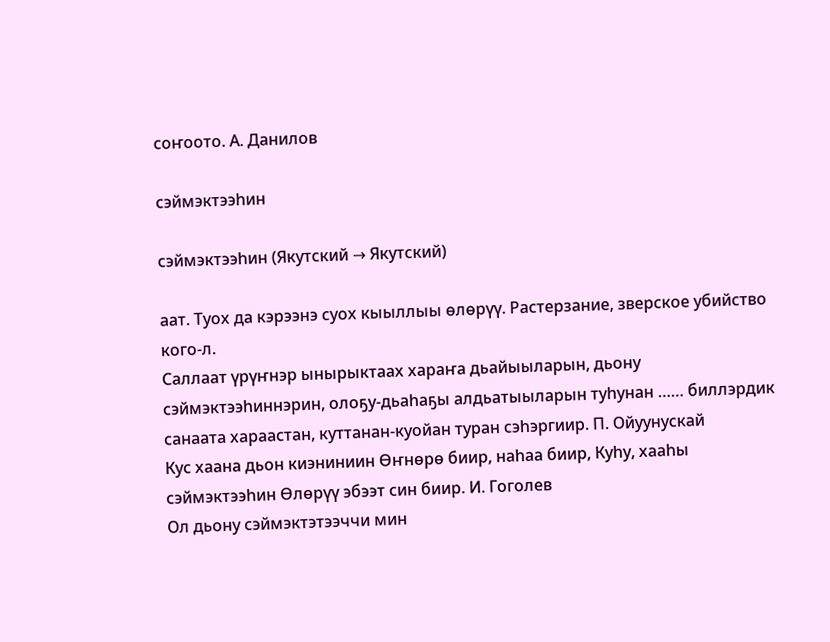соҥоото. А. Данилов

сэймэктээһин

сэймэктээһин (Якутский → Якутский)

аат. Туох да кэрээнэ суох кыыллыы өлөрүү. Растерзание, зверское убийство кого-л.
Саллаат үрүҥнэр ынырыктаах хараҥа дьайыыларын, дьону сэймэктээһиннэрин, олоҕу-дьаһаҕы алдьатыыларын туһунан …… биллэрдик санаата хараастан, куттанан-куойан туран сэһэргиир. П. Ойуунускай
Кус хаана дьон киэниниин Өҥнөрө биир, наһаа биир, Куһу, хааһы сэймэктээһин Өлөрүү эбээт син биир. И. Гоголев
Ол дьону сэймэктэтээччи мин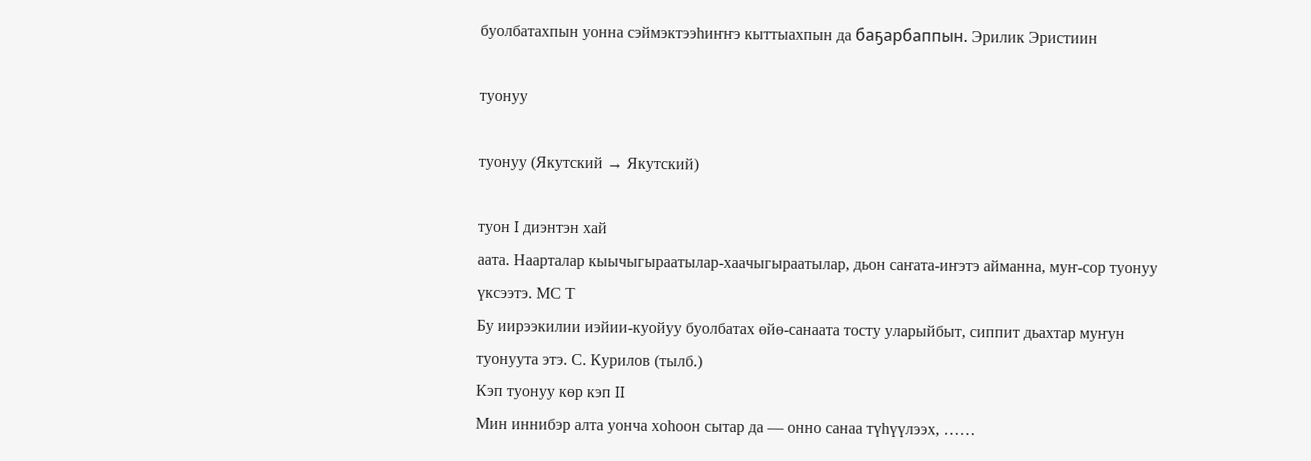буолбатахпын уонна сэймэктээһиҥҥэ кыттыахпын да баҕарбаппын. Эрилик Эристиин

туонуу

туонуу (Якутский → Якутский)

туон I диэнтэн хай
аата. Наарталар кыычыгыраатылар-хаачыгыраатылар, дьон саҥата-иҥэтэ айманна, муҥ-сор туонуу үксээтэ. МС Т
Бу иирээкилии иэйии-куойуу буолбатах өйө-санаата тосту уларыйбыт, сиппит дьахтар муҥун туонуута этэ. С. Курилов (тылб.)
Кэп туонуу көр кэп II
Мин иннибэр алта уонча хоһоон сытар да — онно санаа түһүүлээх, ……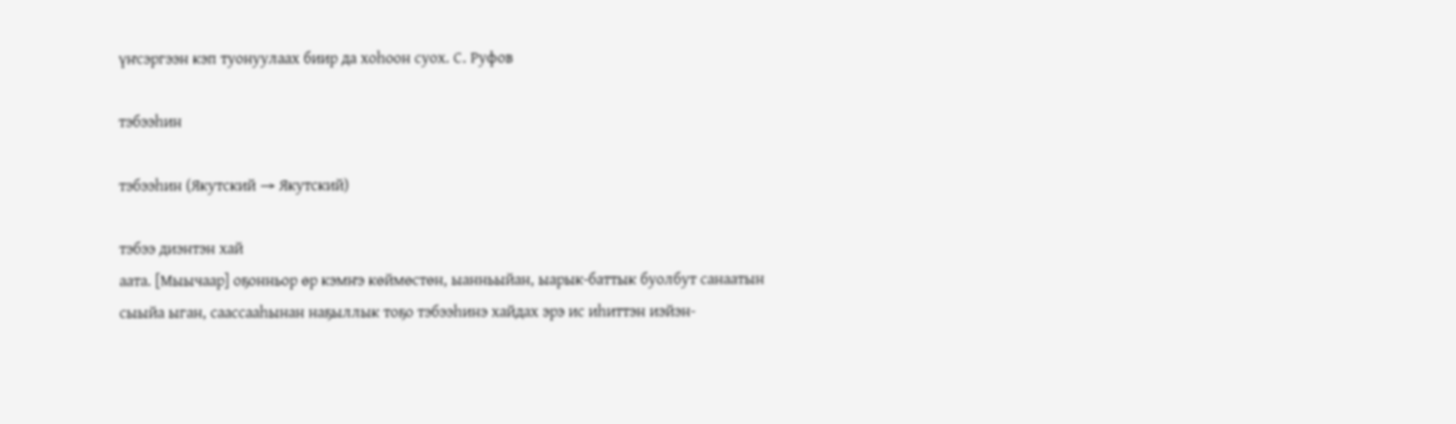үҥсэргээн кэп туонуулаах биир да хоһоон суох. С. Руфов

тэбээһин

тэбээһин (Якутский → Якутский)

тэбээ диэнтэн хай
аата. [Мыычаар] оҕонньор өр кэмҥэ көймөстөн, ыанньыйан, ыарык-баттык буолбут санаатын сыыйа ыган, саассааһынан наҕыллык тоҕо тэбээһинэ хайдах эрэ ис иһиттэн иэйэн-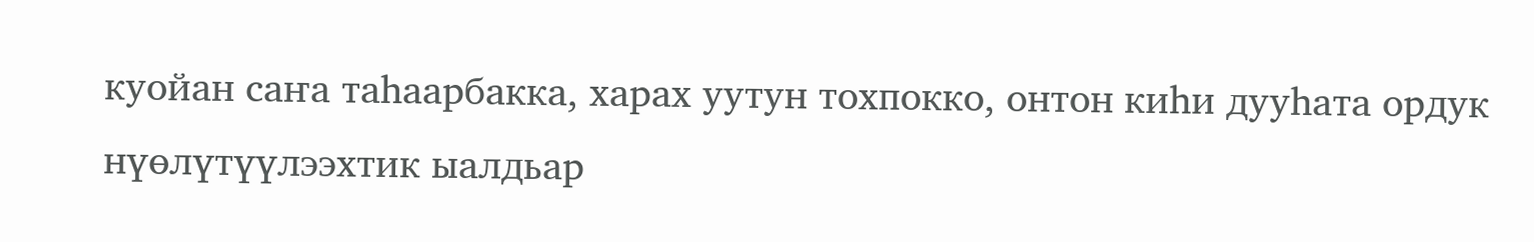куойан саҥа таһаарбакка, харах уутун тохпокко, онтон киһи дууһата ордук нүөлүтүүлээхтик ыалдьар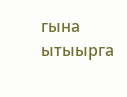гына ытыырга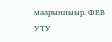маарынныыр. ФЕВ УТУ